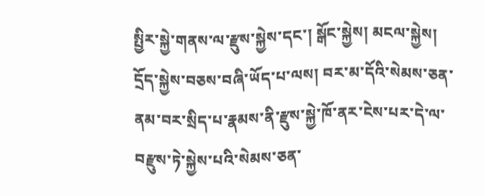སྤྱིར་སྐྱེ་གནས་ལ་རྫུས་སྐྱེས་དང་། སྒོང་སྐྱེས། མངལ་སྐྱེས། དྲོད་སྐྱེས་བཅས་བཞི་ཡོད་པ་ལས། བར་མ་དོའི་སེམས་ཅན་ནམ་བར་སྲིད་པ་རྣམས་ནི་རྫུས་སྐྱེ་ཁོ་ནར་ངེས་པར་དེ་ལ་བརྫུས་ཏེ་སྐྱེས་པའི་སེམས་ཅན་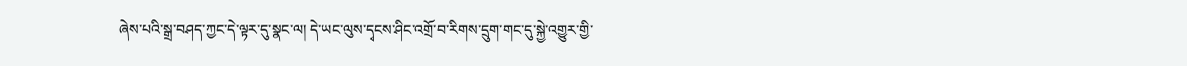ཞེས་པའི་སྒྲ་བཤད་ཀྱང་དེ་ལྟར་དུ་སྣང་ལ། དེ་ཡང་ལུས་དྭངས་ཤིང་འགྲོ་བ་རིགས་དྲུག་གང་དུ་སྐྱེ་འགྱུར་གྱི་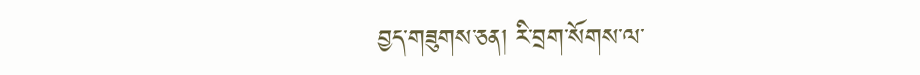བྱད་གཟུགས་ཅན། རི་བྲག་སོགས་ལ་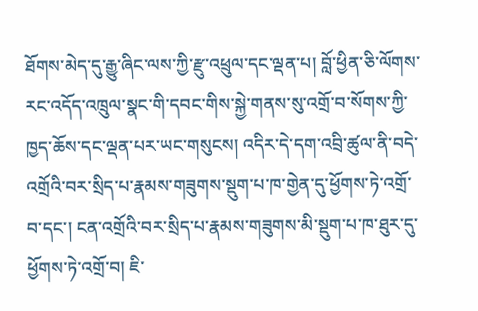ཐོགས་མེད་དུ་རྒྱུ་ཞིང་ལས་ཀྱི་རྫུ་འཕྲུལ་དང་ལྡན་པ། བློ་ཕྱིན་ཅི་ལོགས་རང་འདོད་འཁྲུལ་སྣང་གི་དབང་གིས་སྐྱེ་གནས་སུ་འགྲོ་བ་སོགས་ཀྱི་ཁྱད་ཆོས་དང་ལྡན་པར་ཡང་གསུངས། འདིར་དེ་དག་འབྲི་ཚུལ་ནི་བདེ་འགྲོའི་བར་སྲིད་པ་རྣམས་གཟུགས་སྡུག་པ་ཁ་གྱེན་དུ་ཕྱོགས་ཏེ་འགྲོ་བ་དང་། ངན་འགྲོའི་བར་སྲིད་པ་རྣམས་གཟུགས་མི་སྡུག་པ་ཁ་ཐུར་དུ་ཕྱོགས་ཏེ་འགྲོ་བ། ཇི་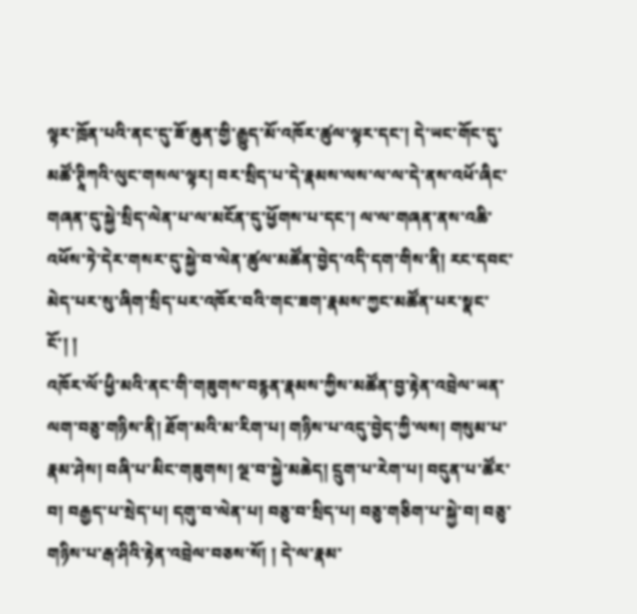ལྟར་ཁྲོན་པའི་ནང་དུ་ཟོ་ཆུན་གྱི་རྒྱུད་མོ་འཁོར་ཚུལ་ལྟར་དང་། དེ་ཡང་གོང་དུ་མཚོ་ཊཱིཀའི་ལུང་གསལ་ལྟར། བར་སྲིད་པ་དེ་རྣམས་ལས་ལ་ལ་དེ་ནས་འཕོ་ཞིང་གཞན་དུ་སྐྱེ་སྲིད་ལེན་པ་ལ་མངོན་དུ་ཕྱོགས་པ་དང་། ལ་ལ་གཞན་ནས་འཆི་འཕོས་ཏེ་དེར་གསར་དུ་སྐྱེ་བ་ལེན་ཚུལ་མཚོན་བྱེད་འདི་དག་གིས་ནི། རང་དབང་མེད་པར་སུ་ཞིག་སྲིད་པར་འཁོར་བའི་གང་ཟག་རྣམས་ཀྱང་མཚོན་པར་སྣང་ངོ་། །
འཁོར་ལོ་ཕྱི་མའི་ནང་གི་གཟུགས་བརྙན་རྣམས་ཀྱིས་མཚོན་བྱ་རྟེན་འབྲེལ་ཡན་ལག་བཅུ་གཉིས་ནི། ཐོག་མའི་མ་རིག་པ། གཉིས་པ་འདུ་བྱེད་ཀྱི་ལས། གསུམ་པ་རྣམ་ཤེས། བཞི་པ་མིང་གཟུགས། ལྔ་བ་སྐྱེ་མཆེད། དྲུག་པ་རེག་པ། བདུན་པ་ཚོར་བ། བརྒྱད་པ་སྲེད་པ། དགུ་བ་ལེན་པ། བཅུ་བ་སྲིད་པ། བཅུ་གཅིག་པ་སྐྱེ་བ། བཅུ་གཉིས་པ་རྒ་ཤིའི་རྟེན་འབྲེལ་བཅས་སོ། ། དེ་ལ་རྣམ་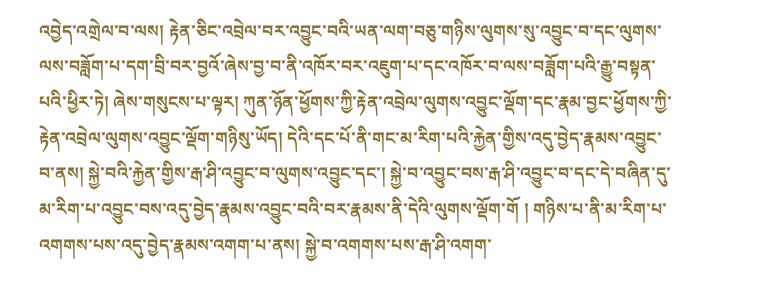འབྱེད་འགྲེལ་བ་ལས། རྟེན་ཅིང་འབྲེལ་བར་འབྱུང་བའི་ཡན་ལག་བཅུ་གཉིས་ལུགས་སུ་འབྱུང་བ་དང་ལུགས་ལས་བཟློག་པ་དག་བྲི་བར་བྱའོ་ཞེས་བྱ་བ་ནི་འཁོར་བར་འཇུག་པ་དང་འཁོར་བ་ལས་བཟློག་པའི་རྒྱུ་བསྟན་པའི་ཕྱིར་ཏེ། ཞེས་གསུངས་པ་ལྟར། ཀུན་ཉོན་ཕྱོགས་ཀྱི་རྟེན་འབྲེལ་ལུགས་འབྱུང་ལྡོག་དང་རྣམ་བྱང་ཕྱོགས་ཀྱི་རྟེན་འབྲེལ་ལུགས་འབྱུང་ལྡོག་གཉིསུ་ཡོད། དེའི་དང་པོ་ནི་གང་མ་རིག་པའི་རྐྱེན་གྱིས་འདུ་བྱེད་རྣམས་འབྱུང་བ་ནས། སྐྱེ་བའི་རྐྱེན་གྱིས་རྒ་ཤི་འབྱུང་བ་ལུགས་འབྱུང་དང་། སྐྱེ་བ་འབྱུང་བས་རྒ་ཤི་འབྱུང་བ་དང་དེ་བཞིན་དུ་མ་རིག་པ་འབྱུང་བས་འདུ་བྱེད་རྣམས་འབྱུང་བའི་བར་རྣམས་ནི་དེའི་ལུགས་ལྡོག་གོ ། གཉིས་པ་ནི་མ་རིག་པ་འགགས་པས་འདུ་བྱེད་རྣམས་འགག་པ་ནས། སྐྱེ་བ་འགགས་པས་རྒ་ཤི་འགག་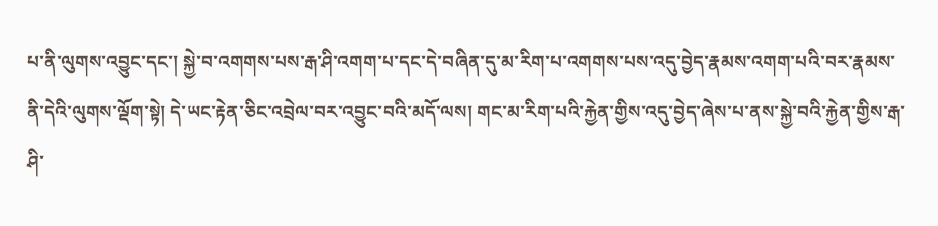པ་ནི་ལུགས་འབྱུང་དང་། སྐྱེ་བ་འགགས་པས་རྒ་ཤི་འགག་པ་དང་དེ་བཞིན་དུ་མ་རིག་པ་འགགས་པས་འདུ་བྱེད་རྣམས་འགག་པའི་བར་རྣམས་ནི་དེའི་ལུགས་ལྡོག་སྟེ། དེ་ཡང་རྟེན་ཅིང་འབྲེལ་བར་འབྱུང་བའི་མདོ་ལས། གང་མ་རིག་པའི་རྐྱེན་གྱིས་འདུ་བྱེད་ཞེས་པ་ནས་སྐྱེ་བའི་རྐྱེན་གྱིས་རྒ་ཤི་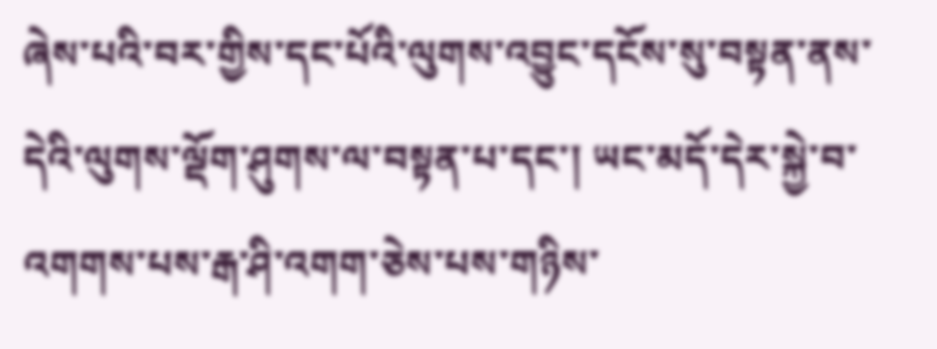ཞེས་པའི་བར་གྱིས་དང་པོའི་ལུགས་འབྱུང་དངོས་སུ་བསྟན་ནས་དེའི་ལུགས་ལྡོག་ཤུགས་ལ་བསྟན་པ་དང་། ཡང་མདོ་དེར་སྐྱེ་བ་འགགས་པས་རྒ་ཤི་འགག་ཅེས་པས་གཉིས་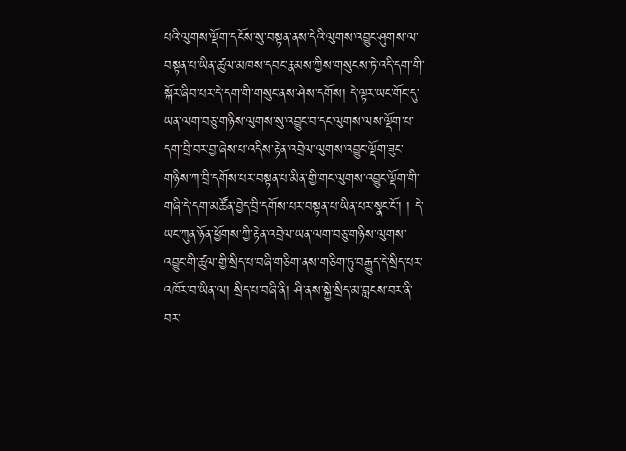པའི་ལུགས་ལྡོག་དངོས་སུ་བསྟན་ནས་དེའི་ལུགས་འབྱུང་ཤུགས་ལ་བསྟན་པ་ཡིན་ཚུལ་མཁས་དབང་རྣམས་ཀྱིས་གསུངས་ཏེ་འདི་དག་གི་སྐོར་ཞིབ་པར་དེ་དག་གི་གསུང་ནས་ཤེས་དགོས། དེ་ལྟར་ཡང་གོང་དུ་ཡན་ལག་བཅུ་གཉིས་ལུགས་སུ་འབྱུང་བ་དང་ལུགས་ལས་ལྡོག་པ་དག་བྲི་བར་བྱ་ཞེས་པ་འདིས་རྟེན་འབྲེལ་ལུགས་འབྱུང་ལྡོག་ཟུང་གཉིས་ཀ་བྲི་དགོས་པར་བསྟན་པ་མིན་གྱི་གང་ལུགས་འབྱུང་ལྡོག་གི་གཞི་དེ་དག་མཚོན་བྱེད་བྲི་དགོས་པར་བསྟན་པ་ཡིན་པར་སྣང་ངོ་། ། དེ་ཡང་ཀུན་ཉོན་ཕྱོགས་ཀྱི་རྟེན་འབྲེལ་ཡན་ལག་བཅུ་གཉིས་ལུགས་འབྱུང་གི་ཚུལ་གྱི་སྲིད་པ་བཞི་གཅིག་ནས་གཅིག་ཏུ་བརྒྱུད་དེ་སྲིད་པར་འཁོར་བ་ཡིན་ལ། སྲིད་པ་བཞི་ནི། ཤི་ནས་སྐྱེ་སྲིད་མ་བླངས་བར་ནི་བར་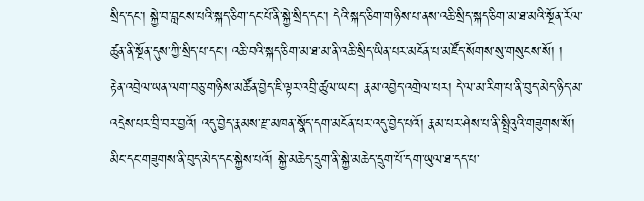སྲིད་དང་། སྐྱེ་བ་བླངས་པའི་སྐད་ཅིག་དང་པོ་ནི་སྐྱེ་སྲིད་དང་། དེའི་སྐད་ཅིག་གཉིས་པ་ནས་འཆི་སྲིད་སྐད་ཅིག་མ་ཐ་མའི་སྔོན་རོལ་ཚུན་ནི་སྔོན་དུས་ཀྱི་སྲིད་པ་དང་། འཆི་བའི་སྐད་ཅིག་མ་ཐ་མ་ནི་འཆི་སྲིད་ཡིན་པར་མངོན་པ་མཛོད་སོགས་སུ་གསུངས་སོ། །
རྟེན་འབྲེལ་ཡན་ལག་བཅུ་གཉིས་མཚོན་བྱེད་ཇི་ལྟར་འབྲི་ཚུལ་ཡང་། རྣམ་འབྱེད་འགྲེལ་པར། དེ་ལ་མ་རིག་པ་ནི་བུད་མེད་ཉིད་མ་འདྲེས་པར་བྲི་བར་བྱའོ། འདུ་བྱེད་རྣམས་རྫ་མཁན་སྣོད་དག་མངོན་པར་འདུ་བྱེད་པའོ། རྣམ་པར་ཤེས་པ་ནི་སྤྲིའུའི་གཟུགས་སོ། མིང་དང་གཟུགས་ནི་བུད་མེད་དང་སྐྱེས་པའོ། སྐྱེ་མཆེད་དྲུག་ནི་སྐྱེ་མཆེད་དྲུག་པོ་དག་ཡུལ་ཐ་དད་པ་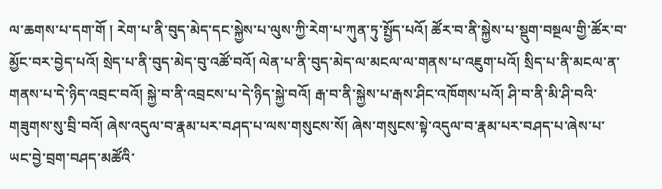ལ་ཆགས་པ་དག་གོ ། རེག་པ་ནི་བུད་མེད་དང་སྐྱེས་པ་ལུས་ཀྱི་རེག་པ་ཀུན་ཏུ་སྤྱོད་པའོ། ཚོར་བ་ནི་སྐྱེས་པ་སྡུག་བསྔལ་གྱི་ཚོར་བ་མྱོང་བར་བྱེད་པའོ། སྲེད་པ་ནི་བུད་མེད་བུ་འཚོ་བའོ། ལེན་པ་ནི་བུད་མེད་ལ་མངལ་ལ་གནས་པ་འཇུག་པའོ། སྲིད་པ་ནི་མངལ་ན་གནས་པ་དེ་ཉིད་འབྲང་བའོ། སྐྱེ་བ་ནི་འབྲངས་པ་དེ་ཉིད་སྐྱེ་བའོ། རྒ་བ་ནི་སྐྱེས་པ་རྒས་ཤིང་འཁོགས་པའོ། ཤི་བ་ནི་མི་ཤི་བའི་གཟུགས་སུ་བྲི་བའོ། ཞེས་འདུལ་བ་རྣམ་པར་བཤད་པ་ལས་གསུངས་སོ། ཞེས་གསུངས་སྟེ་འདུལ་བ་རྣམ་པར་བཤད་པ་ཞེས་པ་ཡང་བྱེ་བྲག་བཤད་མཚོའི་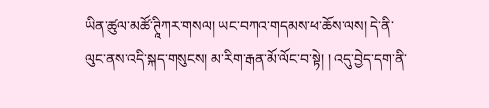ཡིན་ཚུལ་མཚོ་ཊཱིཀར་གསལ། ཡང་བཀའ་གདམས་ཕ་ཆོས་ལས། དེ་ནི་ལུང་ནས་འདི་སྐད་གསུངས། མ་རིག་རྒན་མོ་ལོང་བ་སྟེ། ། འདུ་བྱེད་དག་ནི་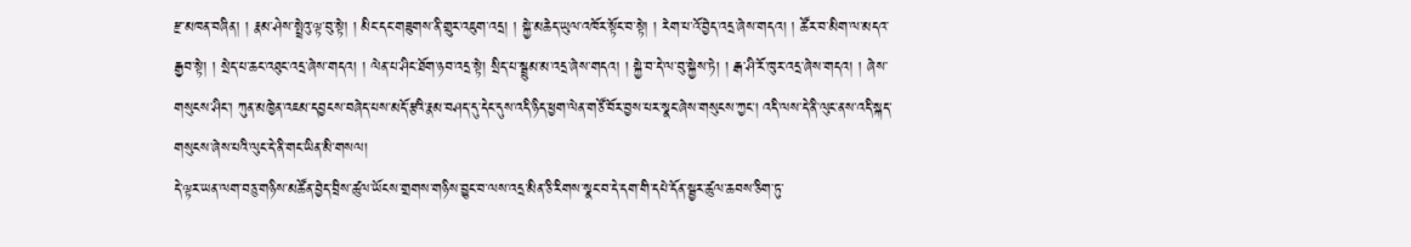རྫ་མཁན་བཞིན། ། རྣམ་ཤེས་སྤྲེའུ་ལྟ་བུ་སྟེ། ། མིང་དང་གཟུགས་ནི་གྲུར་འཇུག་འདྲ། ། སྐྱེ་མཆེད་ཡུལ་འཁོར་སྟོང་བ་སྟེ། ། རེག་པ་འོ་བྱེད་འདྲ་ཞེས་གདའ། ། ཚོར་བ་མིག་ལ་མདའ་རྒྱབ་སྟེ། ། སྲེད་པ་ཆང་འཐུང་འདྲ་ཞེས་གདའ། ། ལེན་པ་ཤིང་ཐོག་ཉབ་འདྲ་སྟེ། སྲིད་པ་སྦྲུམ་མ་འདྲ་ཞེས་གདའ། ། སྐྱེ་བ་དེ་ལ་བུ་སྐྱེས་ཏེ། ། རྒ་ཤི་རོ་ཁུར་འདྲ་ཞེས་གདའ། ། ཞེས་གསུངས་ཤིང་། ཀུན་མཁྱེན་འཇམ་དབྱངས་བཞེད་པས་མདོ་རྩའི་རྣམ་བཤད་དུ་དེང་དུས་འདི་ཉིད་ཕྱག་ལེན་གཙོ་བོར་བྱས་པར་སྣང་ཞེས་གསུངས་ཀྱང་། འདི་ལས་དེ་ནི་ལུང་ནས་འདི་སྐད་གསུངས་ཞེས་པའི་ལུང་དེ་ནི་གང་ཡིན་མི་གསལ།
དེ་ལྟར་ཡན་ལག་བཅུ་གཉིས་མཚོན་བྱེད་བྲིས་ཚུལ་ཡོངས་གྲགས་གཉིས་བྱུང་བ་ལས་འདྲ་མིན་ཅི་རིགས་སྣང་བ་དེ་དག་གི་དཔེ་དོན་སྦྱར་ཚུལ་ཆབས་ཅིག་ཏུ་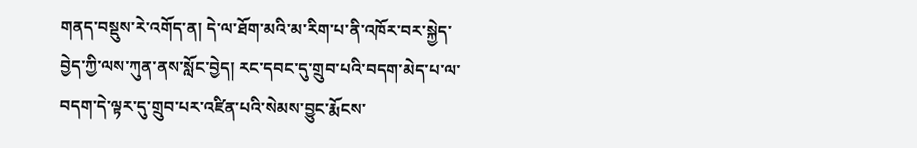གནད་བསྡུས་རེ་འགོད་ན། དེ་ལ་ཐོག་མའི་མ་རིག་པ་ནི་འཁོར་བར་སྐྱེད་བྱེད་ཀྱི་ལས་ཀུན་ནས་སློང་བྱེད། རང་དབང་དུ་གྲུབ་པའི་བདག་མེད་པ་ལ་བདག་དེ་ལྟར་དུ་གྲུབ་པར་འཛིན་པའི་སེམས་བྱུང་རྨོངས་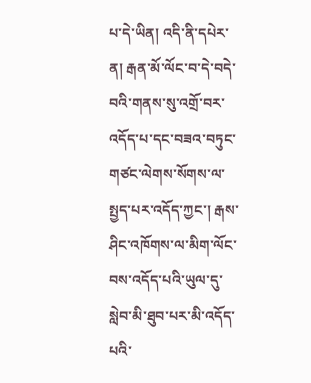པ་དེ་ཡིན། འདི་ནི་དཔེར་ན། རྒན་མོ་ལོང་བ་དེ་བདེ་བའི་གནས་སུ་འགྲོ་བར་འདོད་པ་དང་བཟའ་བཏུང་གཙང་ལེགས་སོགས་ལ་སྤྱད་པར་འདོད་ཀྱང་། རྒས་ཤིང་འཁོགས་ལ་མིག་ལོང་བས་འདོད་པའི་ཡུལ་དུ་སླེབ་མི་ཐུབ་པར་མི་འདོད་པའི་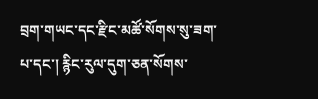བྲག་གཡང་དང་རྫིང་མཚོ་སོགས་སུ་ཟག་པ་དང་། རྙིང་རུལ་དུག་ཅན་སོགས་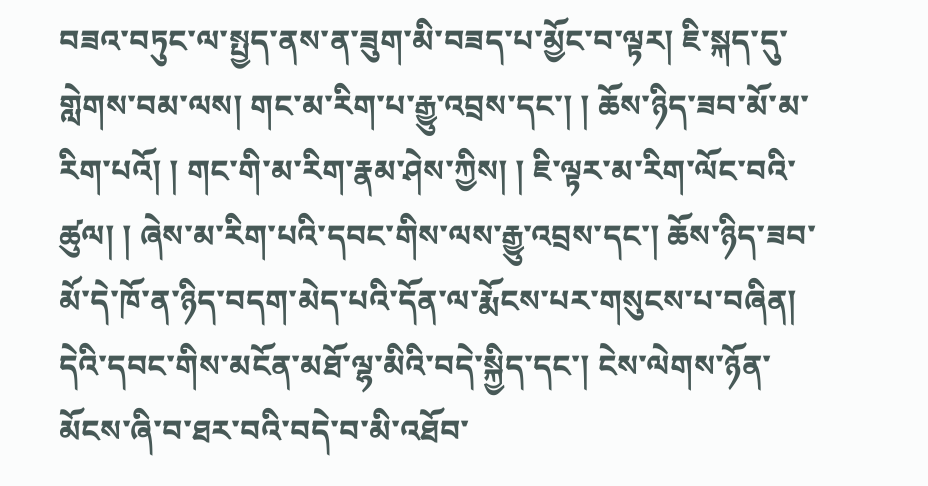བཟའ་བཏུང་ལ་སྤྱད་ནས་ན་ཟུག་མི་བཟད་པ་མྱོང་བ་ལྟར། ཇི་སྐད་དུ་གླེགས་བམ་ལས། གང་མ་རིག་པ་རྒྱུ་འབྲས་དང་། ། ཆོས་ཉིད་ཟབ་མོ་མ་རིག་པའོ། ། གང་གི་མ་རིག་རྣམ་ཤེས་ཀྱིས། ། ཇི་ལྟར་མ་རིག་ལོང་བའི་ཚུལ། ། ཞེས་མ་རིག་པའི་དབང་གིས་ལས་རྒྱུ་འབྲས་དང་། ཆོས་ཉིད་ཟབ་མོ་དེ་ཁོ་ན་ཉིད་བདག་མེད་པའི་དོན་ལ་རྨོངས་པར་གསུངས་པ་བཞིན། དེའི་དབང་གིས་མངོན་མཐོ་ལྷ་མིའི་བདེ་སྐྱིད་དང་། ངེས་ལེགས་ཉོན་མོངས་ཞི་བ་ཐར་བའི་བདེ་བ་མི་འཐོབ་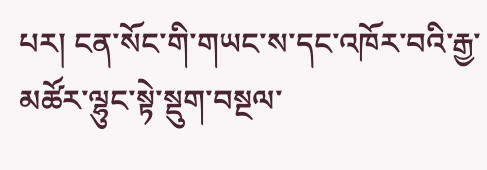པར། ངན་སོང་གི་གཡང་ས་དང་འཁོར་བའི་རྒྱ་མཚོར་ལྷུང་སྟེ་སྡུག་བསྔལ་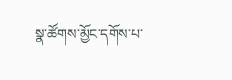སྣ་ཚོགས་མྱོང་དགོས་པ་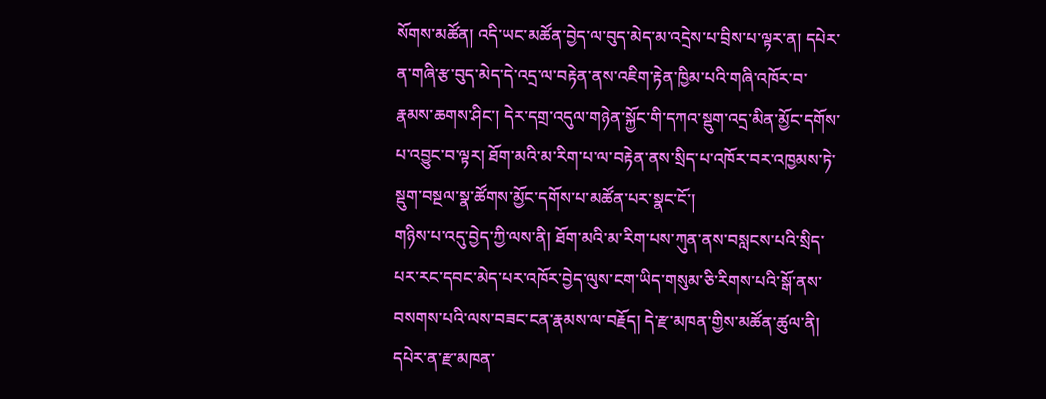སོགས་མཚོན། འདི་ཡང་མཚོན་བྱེད་ལ་བུད་མེད་མ་འདྲེས་པ་བྲིས་པ་ལྟར་ན། དཔེར་ན་གཞི་རྩ་བུད་མེད་དེ་འདྲ་ལ་བརྟེན་ནས་འཇིག་རྟེན་ཁྱིམ་པའི་གཞི་འཁོར་བ་རྣམས་ཆགས་ཤིང་། དེར་དགྲ་འདུལ་གཉེན་སྐྱོང་གི་དཀའ་སྡུག་འདྲ་མིན་མྱོང་དགོས་པ་འབྱུང་བ་ལྟར། ཐོག་མའི་མ་རིག་པ་ལ་བརྟེན་ནས་སྲིད་པ་འཁོར་བར་འཁྱམས་ཏེ་སྡུག་བསྔལ་སྣ་ཚོགས་མྱོང་དགོས་པ་མཚོན་པར་སྣང་ངོ་།
གཉིས་པ་འདུ་བྱེད་ཀྱི་ལས་ནི། ཐོག་མའི་མ་རིག་པས་ཀུན་ནས་བསླངས་པའི་སྲིད་པར་རང་དབང་མེད་པར་འཁོར་བྱེད་ལུས་ངག་ཡིད་གསུམ་ཅི་རིགས་པའི་སྒོ་ནས་བསགས་པའི་ལས་བཟང་ངན་རྣམས་ལ་བརྗོད། དེ་རྫ་མཁན་གྱིས་མཚོན་ཚུལ་ནི། དཔེར་ན་རྫ་མཁན་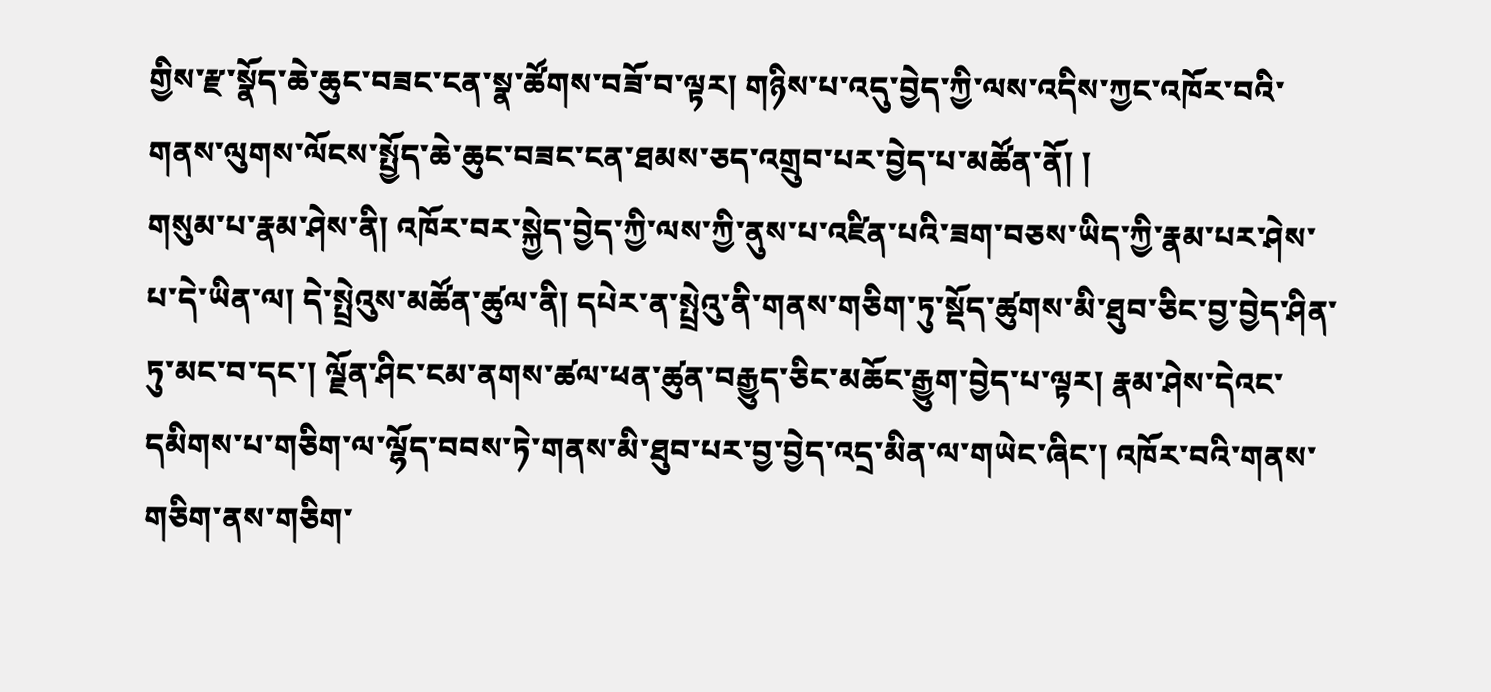གྱིས་རྫ་སྣོད་ཆེ་ཆུང་བཟང་ངན་སྣ་ཚོགས་བཟོ་བ་ལྟར། གཉིས་པ་འདུ་བྱེད་ཀྱི་ལས་འདིས་ཀྱང་འཁོར་བའི་གནས་ལུགས་ལོངས་སྤྱོད་ཆེ་ཆུང་བཟང་ངན་ཐམས་ཅད་འགྲུབ་པར་བྱེད་པ་མཚོན་ནོ། །
གསུམ་པ་རྣམ་ཤེས་ནི། འཁོར་བར་སྐྱེད་བྱེད་ཀྱི་ལས་ཀྱི་ནུས་པ་འཛིན་པའི་ཟག་བཅས་ཡིད་ཀྱི་རྣམ་པར་ཤེས་པ་དེ་ཡིན་ལ། དེ་སྤྲེའུས་མཚོན་ཚུལ་ནི། དཔེར་ན་སྤྲེའུ་ནི་གནས་གཅིག་ཏུ་སྡོད་ཚུགས་མི་ཐུབ་ཅིང་བྱ་བྱེད་ཤིན་ཏུ་མང་བ་དང་། ལྗོན་ཤིང་ངམ་ནགས་ཚལ་ཕན་ཚུན་བརྒྱུད་ཅིང་མཆོང་རྒྱུག་བྱེད་པ་ལྟར། རྣམ་ཤེས་དེའང་དམིགས་པ་གཅིག་ལ་ལྷོད་བབས་ཏེ་གནས་མི་ཐུབ་པར་བྱ་བྱེད་འདྲ་མིན་ལ་གཡེང་ཞིང་། འཁོར་བའི་གནས་གཅིག་ནས་གཅིག་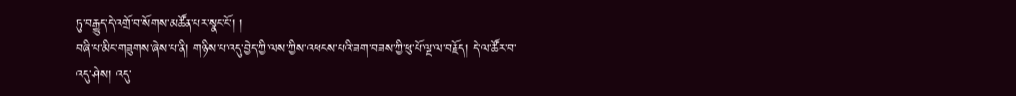ཏུ་བརྒྱུད་དེ་འགྲོ་བ་སོགས་མཚོན་པར་སྣང་ངོ་། །
བཞི་པ་མིང་གཟུགས་ཞེས་པ་ནི། གཉིས་པ་འདུ་བྱེད་ཀྱི་ལས་ཀྱིས་འཕངས་པའི་ཟག་བཟས་ཀྱི་ཕུ་པོ་ལྔ་ལ་བརྗོད། དེ་ལ་ཚོར་བ་འདུ་ཤེས། འདུ་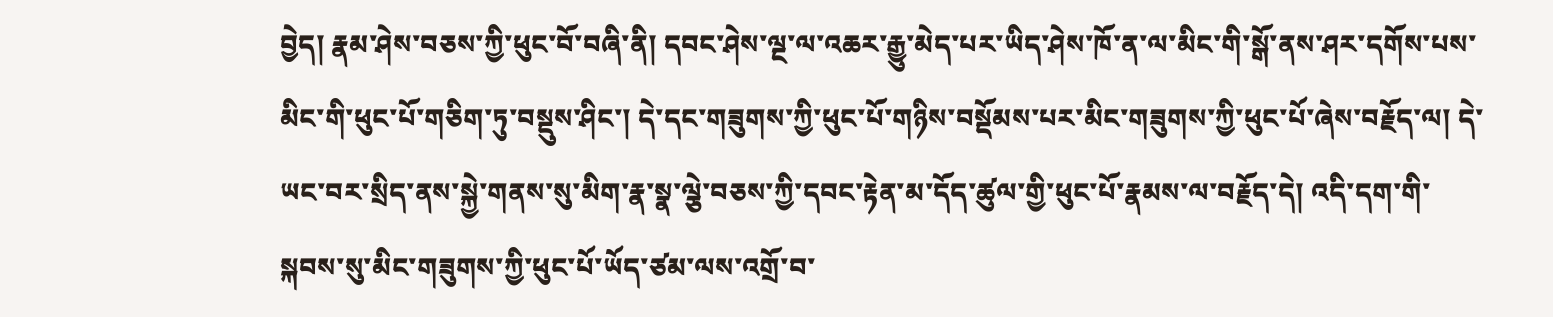བྱེད། རྣམ་ཤེས་བཅས་ཀྱི་ཕུང་བོ་བཞི་ནི། དབང་ཤེས་ལྔ་ལ་འཆར་རྒྱུ་མེད་པར་ཡིད་ཤེས་ཁོ་ན་ལ་མིང་གི་སྒོ་ནས་ཤར་དགོས་པས་མིང་གི་ཕུང་པོ་གཅིག་ཏུ་བསྡུས་ཤིང་། དེ་དང་གཟུགས་ཀྱི་ཕུང་པོ་གཉིས་བསྡོམས་པར་མིང་གཟུགས་ཀྱི་ཕུང་པོ་ཞེས་བརྗོད་ལ། དེ་ཡང་བར་སྲིད་ནས་སྐྱེ་གནས་སུ་མིག་རྣ་སྣ་ལྕེ་བཅས་ཀྱི་དབང་རྟེན་མ་དོད་ཚུལ་གྱི་ཕུང་པོ་རྣམས་ལ་བརྗོད་དེ། འདི་དག་གི་སྐབས་སུ་མིང་གཟུགས་ཀྱི་ཕུང་པོ་ཡོད་ཙམ་ལས་འགྲོ་བ་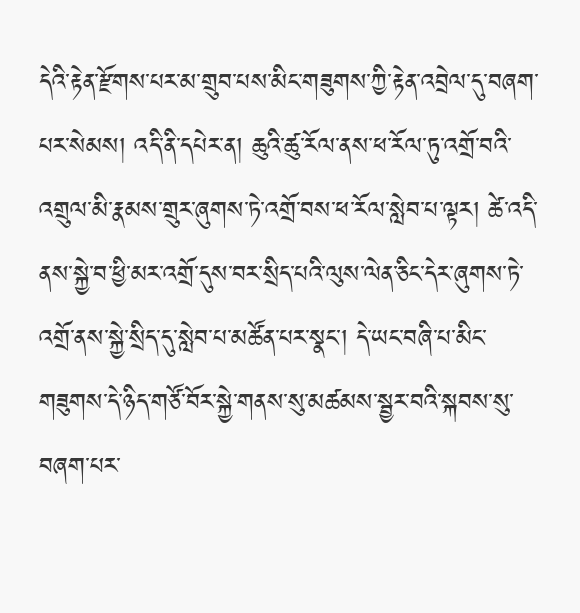དེའི་རྟེན་རྫོགས་པར་མ་གྲུབ་པས་མིང་གཟུགས་ཀྱི་རྟེན་འབྲེལ་དུ་བཞག་པར་སེམས། འདི་ནི་དཔེར་ན། ཆུའི་ཚུ་རོལ་ནས་ཕ་རོལ་ཏུ་འགྲོ་བའི་འགྲུལ་མི་རྣམས་གྲུར་ཞུགས་ཏེ་འགྲོ་བས་ཕ་རོལ་སླེབ་པ་ལྟར། ཚེ་འདི་ནས་སྐྱེ་བ་ཕྱི་མར་འགྲོ་དུས་བར་སྲིད་པའི་ལུས་ལེན་ཅིང་དེར་ཞུགས་ཏེ་འགྲོ་ནས་སྐྱེ་སྲིད་དུ་སླེབ་པ་མཚོན་པར་སྣང་། དེ་ཡང་བཞི་པ་མིང་གཟུགས་དེ་ཉིད་གཙོ་བོར་སྐྱེ་གནས་སུ་མཚམས་སྦྱར་བའི་སྐབས་སུ་བཞག་པར་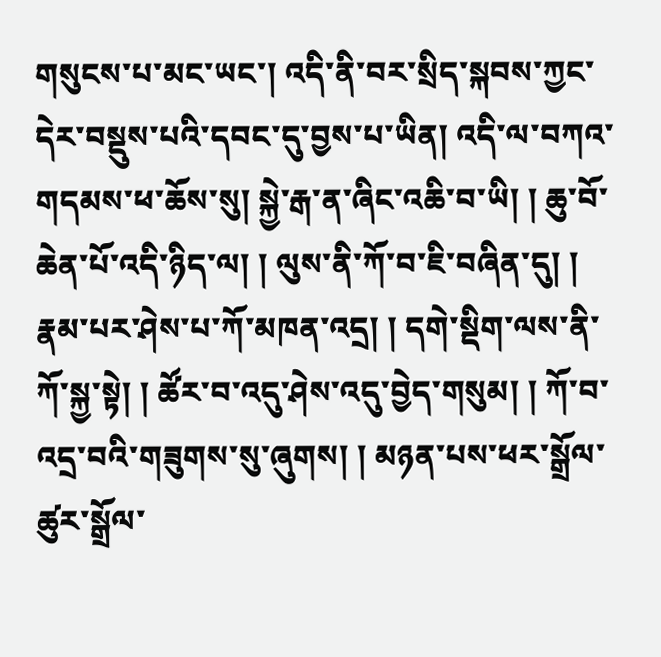གསུངས་པ་མང་ཡང་། འདི་ནི་བར་སྲིད་སྐབས་ཀྱང་དེར་བསྡུས་པའི་དབང་དུ་བྱས་པ་ཡིན། འདི་ལ་བཀའ་གདམས་ཕ་ཆོས་སུ། སྐྱེ་རྒ་ན་ཞིང་འཆི་བ་ཡི། ། ཆུ་བོ་ཆེན་པོ་འདི་ཉིད་ལ། ། ལུས་ནི་ཀོ་བ་ཇི་བཞིན་དུ། ། རྣམ་པར་ཤེས་པ་ཀོ་མཁན་འདྲ། ། དགེ་སྡིག་ལས་ནི་ཀོ་སྐྱ་སྟེ། ། ཚོར་བ་འདུ་ཤེས་འདུ་བྱེད་གསུམ། ། ཀོ་བ་འདྲ་བའི་གཟུགས་སུ་ཞུགས། ། མཉན་པས་ཕར་སྒྲོལ་ཚུར་སྒྲོལ་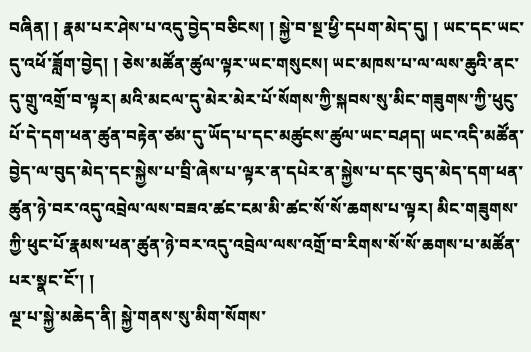བཞིན། ། རྣམ་པར་ཤེས་པ་འདུ་བྱེད་བཅིངས། ། སྐྱེ་བ་སྔ་ཕྱི་དཔག་མེད་དུ། ། ཡང་དང་ཡང་དུ་འཕོ་ཟློག་བྱེད། ། ཅེས་མཚོན་ཚུལ་ལྟར་ཡང་གསུངས། ཡང་མཁས་པ་ལ་ལས་ཆུའི་ནང་དུ་གྲུ་འགྲོ་བ་ལྟར། མའི་མངལ་དུ་མེར་མེར་པོ་སོགས་ཀྱི་སྐབས་སུ་མིང་གཟུགས་ཀྱི་ཕུངུ་པོ་དེ་དག་ཕན་ཚུན་བརྟེན་ཙམ་དུ་ཡོད་པ་དང་མཚུངས་ཚུལ་ཡང་བཤད། ཡང་འདི་མཚོན་བྱེད་ལ་བུད་མེད་དང་སྐྱེས་པ་བྲི་ཞེས་པ་ལྟར་ན་དཔེར་ན་སྐྱེས་པ་དང་བུད་མེད་དག་ཕན་ཚུན་ཉེ་བར་འདུ་འབྲེལ་ལས་བཟའ་ཚང་ངམ་མི་ཚང་སོ་སོ་ཆགས་པ་ལྟར། མིང་གཟུགས་ཀྱི་ཕུང་པོ་རྣམས་ཕན་ཚུན་ཉེ་བར་འདུ་འབྲེལ་ལས་འགྲོ་བ་རིགས་སོ་སོ་ཆགས་པ་མཚོན་པར་སྣང་ངོ་། །
ལྔ་པ་སྐྱེ་མཆེད་ནི། སྐྱེ་གནས་སུ་མིག་སོགས་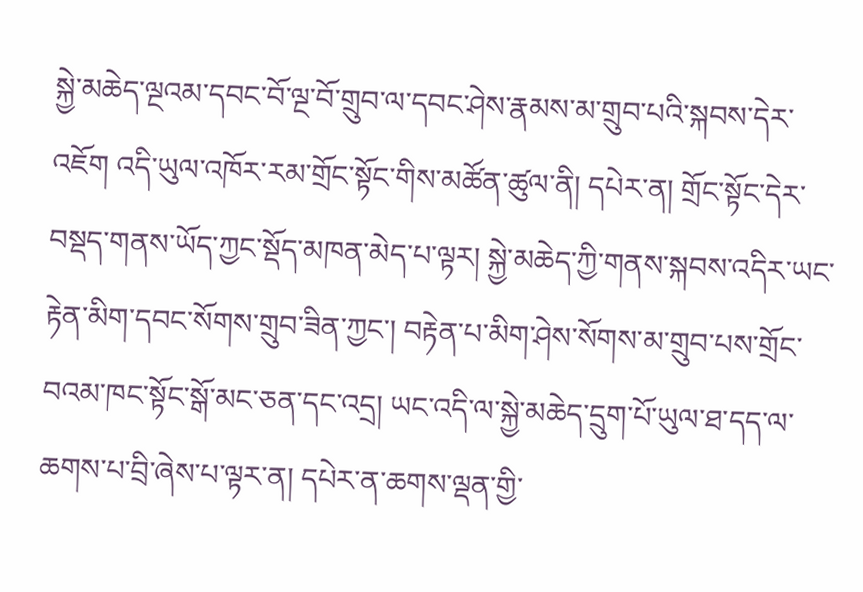སྐྱེ་མཆེད་ལྔའམ་དབང་བོ་ལྔ་བོ་གྲུབ་ལ་དབང་ཤེས་རྣམས་མ་གྲུབ་པའི་སྐབས་དེར་འཇོག འདི་ཡུལ་འཁོར་རམ་གྲོང་སྟོང་གིས་མཚོན་ཚུལ་ནི། དཔེར་ན། གྲོང་སྟོང་དེར་བསྡད་གནས་ཡོད་ཀྱང་སྡོད་མཁན་མེད་པ་ལྟར། སྐྱེ་མཆེད་ཀྱི་གནས་སྐབས་འདིར་ཡང་རྟེན་མིག་དབང་སོགས་གྲུབ་ཟིན་ཀྱང་། བརྟེན་པ་མིག་ཤེས་སོགས་མ་གྲུབ་པས་གྲོང་བའམ་ཁང་སྟོང་སྒོ་མང་ཅན་དང་འདྲ། ཡང་འདི་ལ་སྐྱེ་མཆེད་དྲུག་པོ་ཡུལ་ཐ་དད་ལ་ཆགས་པ་བྲི་ཞེས་པ་ལྟར་ན། དཔེར་ན་ཆགས་ལྡན་གྱི་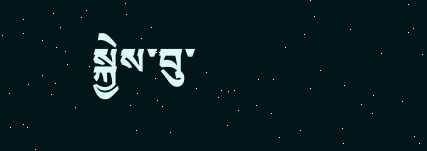སྐྱེས་བུ་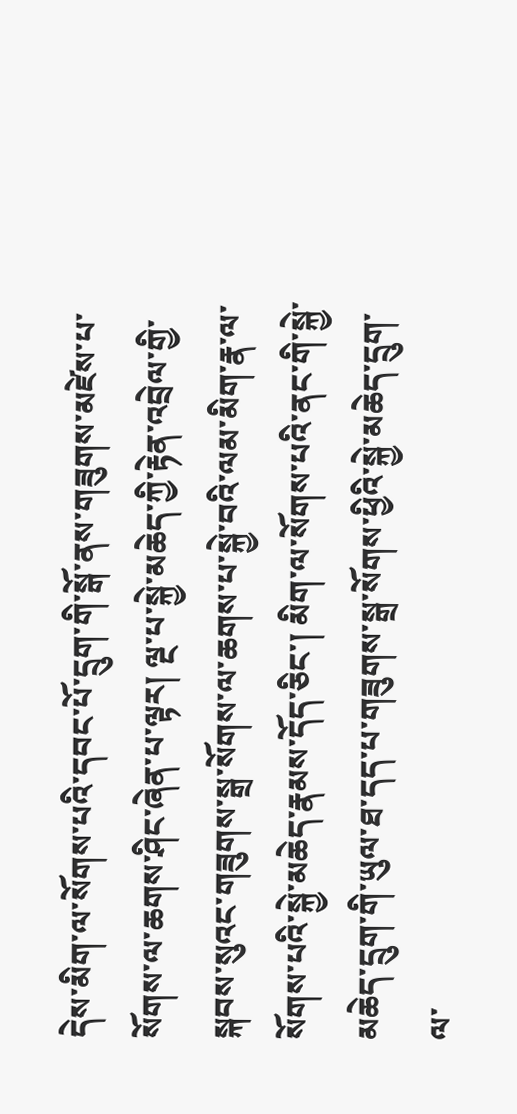དེས་མིག་ལ་སོགས་པའི་དབང་པོ་དྲུག་གི་སྒོ་ནས་གཟུགས་མཛེས་པ་སོགས་ལ་ཆགས་ཤིང་ཞེན་པ་ལྟར། ལྔ་པ་སྐྱེ་མཆེད་ཀྱི་རྟེན་འབྲེལ་གྱི་སྐབས་སུའང་གཟུགས་སྒྲ་སོགས་ལ་ཆགས་པ་སྐྱེ་བའི་ལམ་མིག་རྣ་ལ་སོགས་པའི་སྐྱེ་མཆེད་རྣམས་དོད་ཅིང་། མིག་ལ་སོགས་པའི་ནང་གི་སྐྱེ་མཆེད་དྲུག་གི་ཡུལ་ཐ་དད་པ་གཟུགས་སྒྲ་སོགས་ཕྱིའི་སྐྱེ་མཆེད་དྲུག་ལ་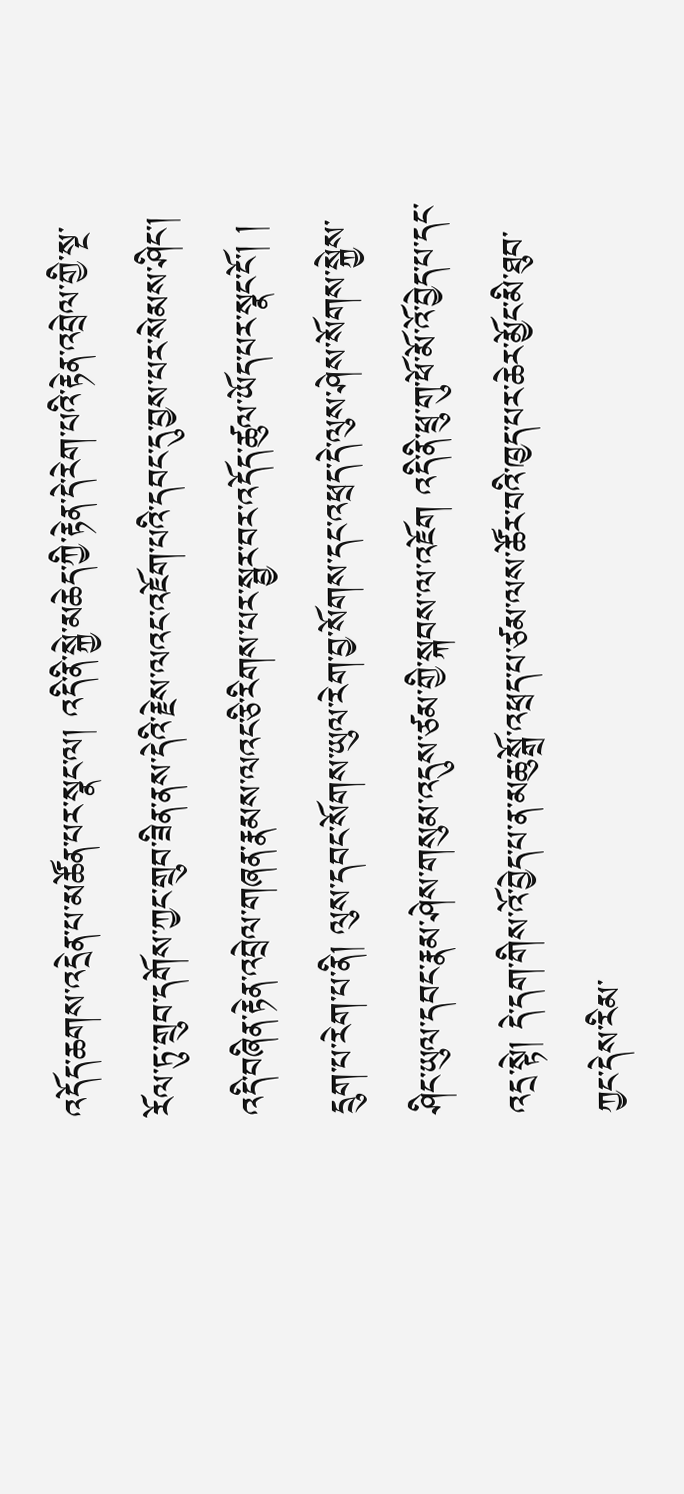འདོད་ཆགས་འདྲེན་པ་མཚོན་པར་སྣང་ལ། འདི་ནི་སྐྱེ་མཆེད་ཀྱི་རྟེན་དེ་རེག་པའི་རྟེན་འབྲེལ་གྱི་སྔ་རོལ་ཏུ་གྲུབ་དགོས་ཀྱང་གྲུབ་ཟིན་ནས་དེའི་རྗེས་ལའང་འཇོག་པའི་དབང་དུ་བྱས་པར་སེམས་ཤིང་། འདི་བཞིན་རྟེན་འབྲེལ་གཞན་རྣམས་ལའང་ཅི་རིགས་པར་སྦྱར་བར་འདོད་ཚུལ་ཡོད་པར་སྣང་ངོ་། །
དྲུག་པ་རེག་པ་ནི། ལུས་དབང་སོགས་ཡུལ་རེག་བྱ་སོགས་དང་འཕྲད་དེ་ལུས་ཤེས་སོགས་སྐྱེས་ཤིང་ཡུལ་དབང་རྣམ་ཤེས་གསུམ་འདུས་ཙམ་གྱི་སྐབས་ལ་འཇོག འདི་ནི་ཕྲུ་གུ་ཕོ་མོ་འོ་བྱེད་པ་དང་འདྲ་སྟེ། དེ་དག་གིས་འོ་བྱེད་པ་ན་མཆུ་སྒྲོ་འཕྲད་པ་ཙམ་ལས་ཚོར་བའི་ཁྱད་པར་ཆེར་མྱོང་མི་ཐུབ་ཀྱང་དེས་རིམ་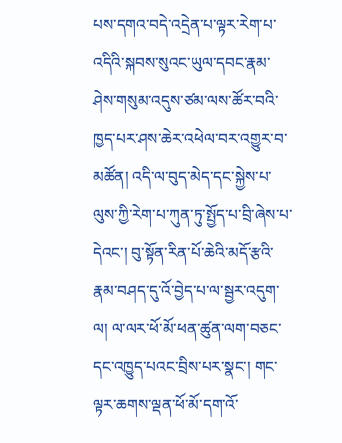པས་དགའ་བདེ་འདྲེན་པ་ལྟར་རེག་པ་འདིའི་སྐབས་སུའང་ཡུལ་དབང་རྣམ་ཤེས་གསུམ་འདུས་ཙམ་ལས་ཚོར་བའི་ཁྱད་པར་ཤས་ཆེར་འཕེལ་བར་འགྱུར་བ་མཚོན། འདི་ལ་བུད་མེད་དང་སྐྱེས་པ་ལུས་ཀྱི་རེག་པ་ཀུན་ཏུ་སྤྱོད་པ་བྲི་ཞེས་པ་དེའང་། བུ་སྟོན་རིན་པོ་ཆེའི་མདོ་རྩའི་རྣམ་བཤད་དུ་འོ་བྱེད་པ་ལ་སྦྱར་འདུག་ལ། ལ་ལར་ཕོ་མོ་ཕན་ཚུན་ལག་བཅང་དང་འཁྱུད་པའང་བྲིས་པར་སྣང་། གང་ལྟར་ཆགས་ལྡན་ཕོ་མོ་དག་འོ་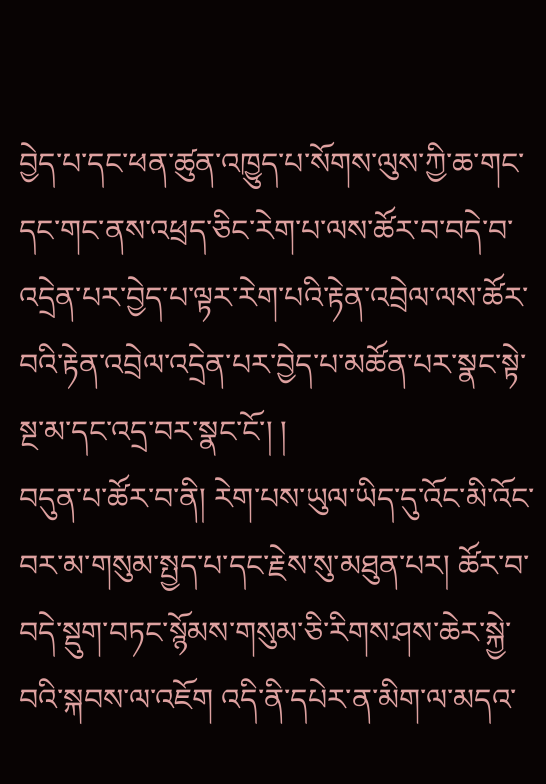བྱེད་པ་དང་ཕན་ཚུན་འཁྱུད་པ་སོགས་ལུས་ཀྱི་ཆ་གང་དང་གང་ནས་འཕྲད་ཅིང་རེག་པ་ལས་ཚོར་བ་བདེ་བ་འདྲེན་པར་བྱེད་པ་ལྟར་རེག་པའི་རྟེན་འབྲེལ་ལས་ཚོར་བའི་རྟེན་འབྲེལ་འདྲེན་པར་བྱེད་པ་མཚོན་པར་སྣང་སྟེ་སྔ་མ་དང་འདྲ་བར་སྣང་ངོ་། །
བདུན་པ་ཚོར་བ་ནི། རེག་པས་ཡུལ་ཡིད་དུ་འོང་མི་འོང་བར་མ་གསུམ་སྤྱད་པ་དང་རྗེས་སུ་མཐུན་པར། ཚོར་བ་བདེ་སྡུག་བཏང་སྙོམས་གསུམ་ཅི་རིགས་ཤས་ཆེར་སྐྱེ་བའི་སྐབས་ལ་འཇོག འདི་ནི་དཔེར་ན་མིག་ལ་མདའ་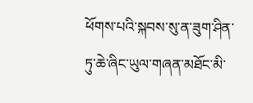ཕོགས་པའི་སྐབས་སུ་ན་ཟུག་ཤིན་ཏུ་ཆེ་ཞིང་ཡུལ་གཞན་མཐོང་མི་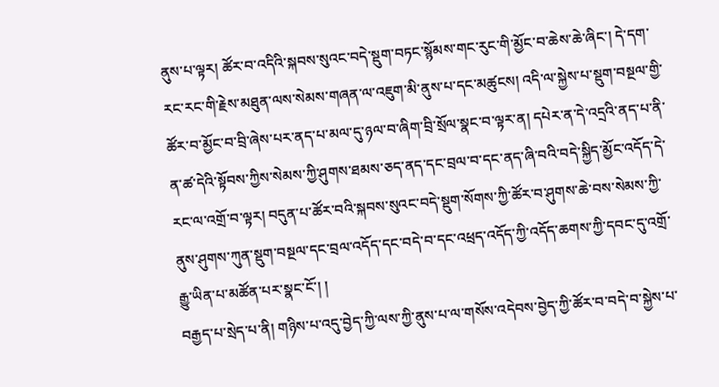ནུས་པ་ལྟར། ཚོར་བ་འདིའི་སྐབས་སུའང་བདེ་སྡུག་བཏང་སྙོམས་གང་རུང་གི་མྱོང་བ་ཆེས་ཆེ་ཞིང་། དེ་དག་རང་རང་གི་རྗེས་མཐུན་ལས་སེམས་གཞན་ལ་འཇུག་མི་ནུས་པ་དང་མཚུངས། འདི་ལ་སྐྱེས་པ་སྡུག་བསྔལ་གྱི་ཚོར་བ་མྱོང་བ་བྲི་ཞེས་པར་ནད་པ་མལ་དུ་ཉལ་བ་ཞིག་བྲི་སྲོལ་སྣང་བ་ལྟར་ན། དཔེར་ན་དེ་འདྲའི་ནད་པ་ནི་ན་ཚ་དེའི་སྟོབས་ཀྱིས་སེམས་ཀྱི་ཤུགས་ཐམས་ཅད་ནད་དང་བྲལ་བ་དང་ནད་ཞི་བའི་བདེ་སྐྱིད་མྱོང་འདོད་དེ་རང་ལ་འགྲོ་བ་ལྟར། བདུན་པ་ཚོར་བའི་སྐབས་སུའང་བདེ་སྡུག་སོགས་ཀྱི་ཚོར་བ་ཤུགས་ཆེ་བས་སེམས་ཀྱི་ནུས་ཤུགས་ཀུན་སྡུག་བསྔལ་དང་བྲལ་འདོད་དང་བདེ་བ་དང་འཕྲད་འདོད་ཀྱི་འདོད་ཆགས་ཀྱི་དབང་དུ་འགྲོ་རྒྱུ་ཡིན་པ་མཚོན་པར་སྣང་ངོ་། །
བརྒྱད་པ་སྲེད་པ་ནི། གཉིས་པ་འདུ་བྱེད་ཀྱི་ལས་ཀྱི་ནུས་པ་ལ་གསོས་འདེབས་བྱེད་ཀྱི་ཚོར་བ་བདེ་བ་སྐྱེས་པ་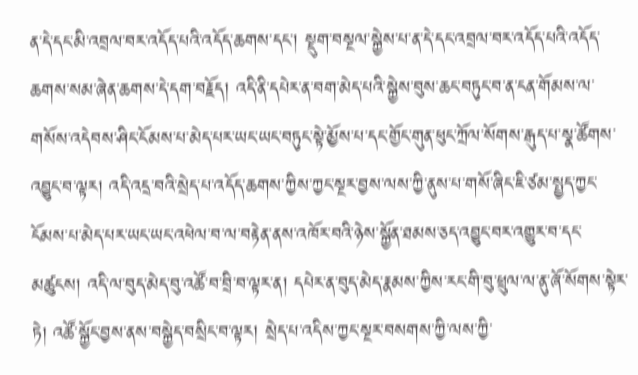ན་དེ་དང་མི་འབྲལ་བར་འདོད་པའི་འདོད་ཆགས་དང་། སྡུག་བསྔལ་སྐྱེས་པ་ན་དེ་དང་འབྲལ་བར་འདོད་པའི་འདོད་ཆགས་སམ་ཞེན་ཆགས་དེ་དག་བརྗོད། འདི་ནི་དཔེར་ན་བག་མེད་པའི་སྐྱེས་བུས་ཆང་བཏུང་བ་ན་ངན་གོམས་ལ་གསོས་འདེབས་ཤིང་ངོམས་པ་མེད་པར་ཡང་ཡང་བཏུང་སྟེ་མྱོས་པ་དང་གྱོང་གུན་ཕུང་ཀྲོལ་སོགས་རྒུད་པ་སྣ་ཚོགས་འབྱུང་བ་ལྟར། འདི་འདྲ་བའི་སྲེད་པ་འདོད་ཆགས་ཀྱིས་ཀྱང་སྔར་བྱས་ལས་ཀྱི་ནུས་པ་གསོ་ཞིང་ཇི་ཙམ་སྤྱད་ཀྱང་ངོམས་པ་མེད་པར་ཡང་ཡང་འཕེལ་བ་ལ་བརྟེན་ནས་འཁོར་བའི་ཉེས་སྐྱོན་ཐམས་ཅད་འབྱུང་བར་འགྱུར་བ་དང་མཚུངས། འདི་ལ་བུད་མེད་བུ་འཚོ་བ་བྲི་བ་ལྟར་ན། དཔེར་ན་བུད་མེད་རྣམས་ཀྱིས་རང་གི་བུ་ཕྲུལ་ལ་ནུ་ཞོ་སོགས་སྟེར་ཏེ། འཚོ་སྐྱོང་བྱས་ནས་བསྐྱེད་བསྲིང་བ་ལྟར། སྲེད་པ་འདིས་ཀྱང་སྔར་བསགས་ཀྱི་ལས་ཀྱི་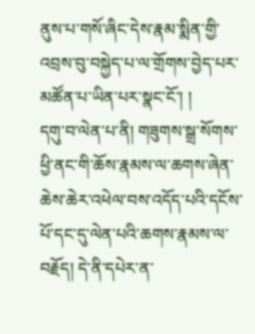ནུས་པ་གསོ་ཞིང་དེས་རྣམ་སྨིན་གྱི་འབྲས་བུ་བསྐྱེད་པ་ལ་གྲོགས་བྱེད་པར་མཚོན་པ་ཡིན་པར་སྣང་ངོ་། །
དགུ་བ་ལེན་པ་ནི། གཟུགས་སྒྲ་སོགས་ཕྱི་ནང་གི་ཆོས་རྣམས་ལ་ཆགས་ཞེན་ཆེས་ཆེར་འཕེལ་བས་འདོད་པའི་དངོས་པོ་དང་དུ་ལེན་པའི་ཆགས་རྣམས་ལ་བརྗོད། དེ་ནི་དཔེར་ན་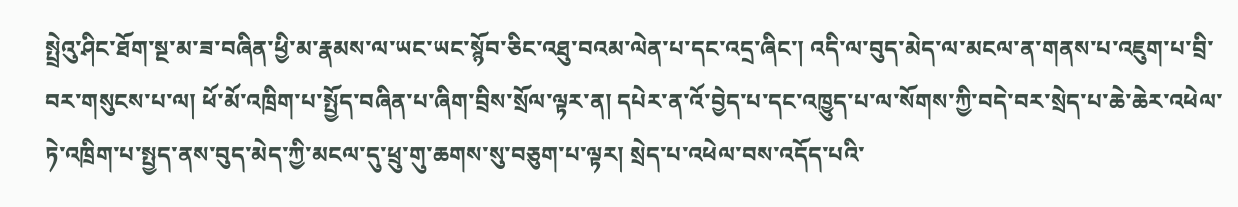སྤྲེའུ་ཤིང་ཐོག་སྔ་མ་ཟ་བཞིན་ཕྱི་མ་རྣམས་ལ་ཡང་ཡང་སྙོབ་ཅིང་འཐུ་བའམ་ལེན་པ་དང་འདྲ་ཞིང་། འདི་ལ་བུད་མེད་ལ་མངལ་ན་གནས་པ་འཇུག་པ་བྲི་བར་གསུངས་པ་ལ། ཕོ་མོ་འཁྲིག་པ་སྤྱོད་བཞིན་པ་ཞིག་བྲིས་སྲོལ་ལྟར་ན། དཔེར་ན་འོ་བྱེད་པ་དང་འཁྱུད་པ་ལ་སོགས་ཀྱི་བདེ་བར་སྲེད་པ་ཆེ་ཆེར་འཕེལ་ཏེ་འཁྲིག་པ་སྤྱད་ནས་བུད་མེད་ཀྱི་མངལ་དུ་ཕྲུ་གུ་ཆགས་སུ་བཅུག་པ་ལྟར། སྲེད་པ་འཕེལ་བས་འདོད་པའི་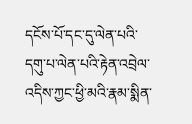དངོས་པོ་དང་དུ་ལེན་པའི་དགུ་པ་ལེན་པའི་རྟེན་འབྲེལ་འདིས་ཀྱང་ཕྱི་མའི་རྣམ་སྨིན་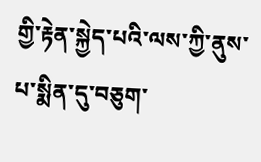གྱི་རྟེན་སྐྱེད་པའི་ལས་ཀྱི་ནུས་པ་སྨིན་དུ་བཅུག་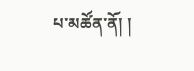པ་མཚོན་ནོ། །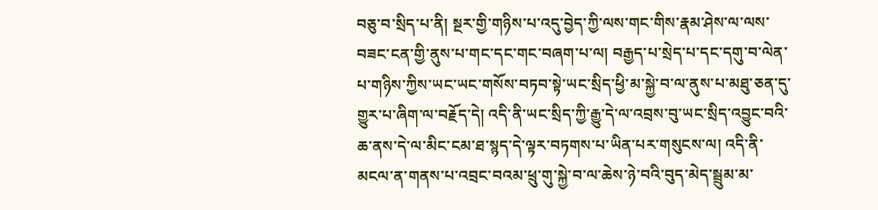བཅུ་བ་སྲིད་པ་ནི། སྔར་གྱི་གཉིས་པ་འདུ་བྱེད་ཀྱི་ལས་གང་གིས་རྣམ་ཤེས་ལ་ལས་བཟང་ངན་གྱི་ནུས་པ་གང་དང་གང་བཞག་པ་ལ། བརྒྱད་པ་སྲེད་པ་དང་དགུ་བ་ལེན་པ་གཉིས་ཀྱིས་ཡང་ཡང་གསོས་བཏབ་སྟེ་ཡང་སྲིད་ཕྱི་མ་སྐྱེ་བ་ལ་ནུས་པ་མཐུ་ཅན་དུ་གྱུར་པ་ཞིག་ལ་བརྗོད་དེ། འདི་ནི་ཡང་སྲིད་ཀྱི་རྒྱུ་དེ་ལ་འབྲས་བུ་ཡང་སྲིད་འབྱུང་བའི་ཆ་ནས་དེ་ལ་མིང་ངམ་ཐ་སྙད་དེ་ལྟར་བཏགས་པ་ཡིན་པར་གསུངས་ལ། འདི་ནི་མངལ་ན་གནས་པ་འབྲང་བའམ་ཕྲུ་གུ་སྐྱེ་བ་ལ་ཆེས་ཉེ་བའི་བུད་མེད་སྦྲུམ་མ་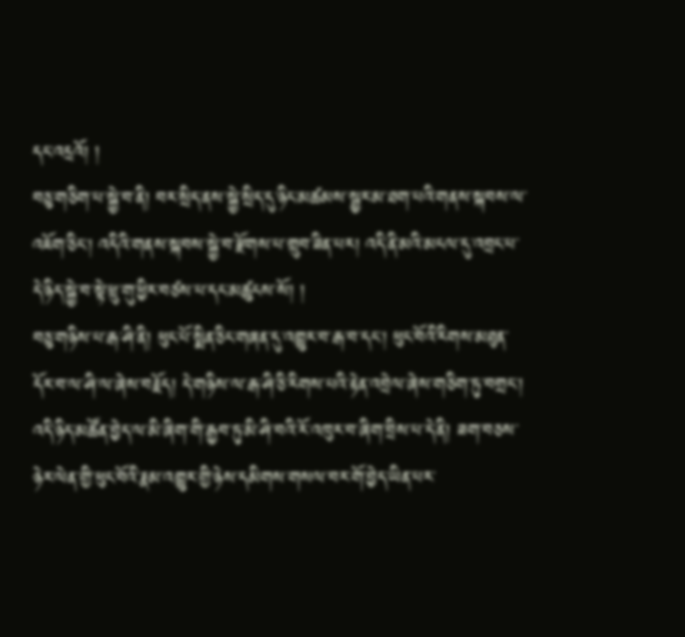དང་འདྲའོ། །
བཅུ་གཅིག་པ་སྐྱེ་བ་ནི། བར་སྲིད་ནས་སྐྱེ་སྲིད་དུ་ཉིང་མཚམས་སྦྱར་མ་ཐག་པའི་གནས་སྐབས་ལ་འཇོག་ཅིང་། འདིའི་གནས་སྐབས་སྐྱེ་བ་རྫོགས་པ་གྲུབ་ཟིན་པར། འདི་ནི་མའི་མངལ་དུ་འབྲང་པ་དེ་ཉིད་སྐྱེ་བ་སྟེ་ཕྲུ་གུ་ཕྱིར་བཙས་པ་དང་མཚུངས་སོ། །
བཅུ་གཉིས་པ་རྒ་ཤི་ནི། ཕུང་པོ་སྨིན་ཅིང་གཞན་དུ་འགྱུར་བ་རྒ་བ་དང་། ཕུང་བོའི་རིགས་མཐུན་དོར་བ་ལ་ཤི་ལ་ཞེས་བརྗོད། དེ་གཉིས་ལ་རྒ་ཤི་ཅི་རིགས་པའི་རྟེན་འབྲེལ་ཞེས་གཅིག་ཏུ་བགྲང་། འདི་ཉིད་མཚོན་བྱེད་ལ་མི་ཞིག་གི་རྒྱབ་ཏུ་མི་ཤི་བའི་རོ་འཁུར་བ་ཞིག་བྲིས་པ་དེ་ནི། ཟག་བཅས་ཉེར་ལེན་གྱི་ཕུང་བོའི་རྣམ་འགྱུར་གྱི་ཉེས་དམིགས་གསལ་བར་གོ་བྱེད་ཡིན་པར་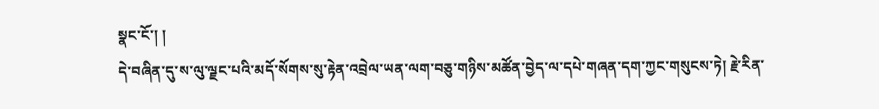སྣང་ངོ་། །
དེ་བཞིན་དུ་ས་ལུ་ལྗང་པའི་མདོ་སོགས་སུ་རྟེན་འབྲེལ་ཡན་ལག་བཅུ་གཉིས་མཚོན་བྱེད་ལ་དཔེ་གཞན་དག་ཀྱང་གསུངས་ཏེ། རྗེ་རིན་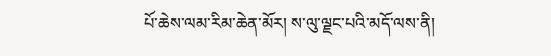པོ་ཆེས་ལམ་རིམ་ཆེན་མོར། ས་ལུ་ལྗང་པའི་མདོ་ལས་ནི།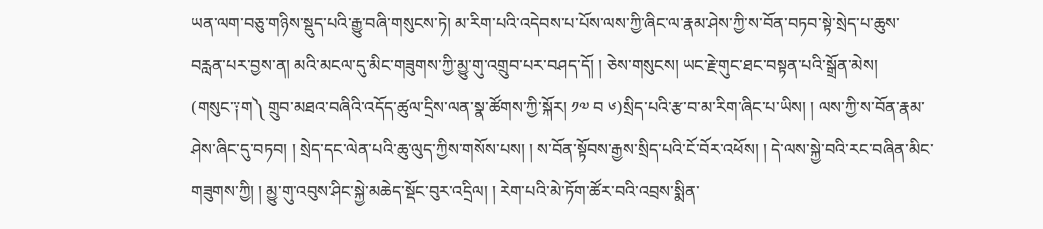ཡན་ལག་བཅུ་གཉིས་སྡུད་པའི་རྒྱུ་བཞི་གསུངས་ཏེ། མ་རིག་པའི་འདེབས་པ་པོས་ལས་ཀྱི་ཞིང་ལ་རྣམ་ཤེས་ཀྱི་ས་བོན་བཏབ་སྟེ་སྲེད་པ་ཆུས་བརླན་པར་བྱས་ན། མའི་མངལ་དུ་མིང་གཟུགས་ཀྱི་མྱུ་གུ་འགྲུབ་པར་བཤད་དོ། ། ཅེས་གསུངས། ཡང་རྗེ་གུང་ཐང་བསྟན་པའི་སྒྲོན་མེས། (གསུང་༑ག༽ གྲུབ་མཐའ་བཞིའི་འདོད་ཚུལ་དྲིས་ལན་སྣ་ཚོགས་ཀྱི་སྐོར། ༡༧ བ ༦)སྲིད་པའི་རྩ་བ་མ་རིག་ཞིང་པ་ཡིས། ། ལས་ཀྱི་ས་བོན་རྣམ་ཤེས་ཞིང་དུ་བཏབ། ། སྲེད་དང་ལེན་པའི་ཆུ་ལུད་ཀྱིས་གསོས་པས། ། ས་བོན་སྟོབས་རྒྱས་སྲིད་པའི་ངོ་བོར་འཕོས། ། དེ་ལས་སྐྱེ་བའི་རང་བཞིན་མིང་གཟུགས་ཀྱི། ། མྱུ་གུ་འབུས་ཤིང་སྐྱེ་མཆེད་སྡོང་བུར་འདྲིལ། ། རེག་པའི་མེ་ཏོག་ཚོར་བའི་འབྲས་སྨིན་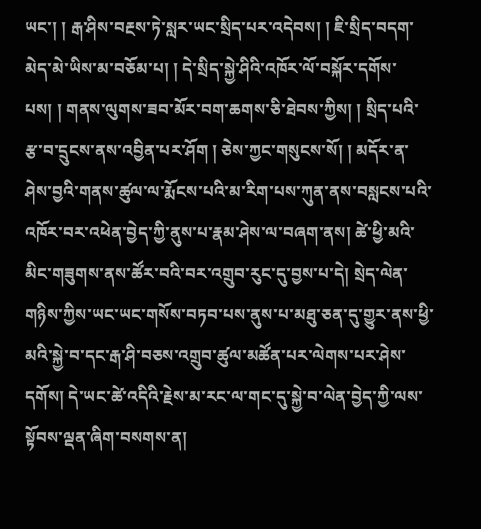ཡང་། ། རྒ་ཤིས་བརྔས་ཏེ་སླར་ཡང་སྲིད་པར་འདེབས། ། ཇི་སྲིད་བདག་མེད་མེ་ཡིས་མ་བཅོམ་པ། ། དེ་སྲིད་སྐྱེ་ཤིའི་འཁོར་ལོ་བསྐོར་དགོས་པས། ། གནས་ལུགས་ཟབ་མོར་བག་ཆགས་ཅི་ཐེབས་ཀྱིས། ། སྲིད་པའི་རྩ་བ་དྲུངས་ནས་འབྱིན་པར་ཤོག ། ཅེས་ཀྱང་གསུངས་སོ། ། མདོར་ན་ཤེས་བྱའི་གནས་ཚུལ་ལ་རྨོངས་པའི་མ་རིག་པས་ཀུན་ནས་བསླངས་པའི་འཁོར་བར་འཕེན་བྱེད་ཀྱི་ནུས་པ་རྣམ་ཤེས་ལ་བཞག་ནས། ཚེ་ཕྱི་མའི་མིང་གཟུགས་ནས་ཚོར་བའི་བར་འགྲུབ་རུང་དུ་བྱས་པ་དེ། སྲེད་ལེན་གཉིས་ཀྱིས་ཡང་ཡང་གསོས་བཏབ་པས་ནུས་པ་མཐུ་ཅན་དུ་གྱུར་ནས་ཕྱི་མའི་སྐྱེ་བ་དང་རྒ་ཤི་བཅས་འགྲུབ་ཚུལ་མཚོན་པར་ལེགས་པར་ཤེས་དགོས། དེ་ཡང་ཚེ་འདིའི་རྗེས་མ་རང་ལ་གང་དུ་སྐྱེ་བ་ལེན་བྱེད་ཀྱི་ལས་སྟོབས་ལྡན་ཞིག་བསགས་ན།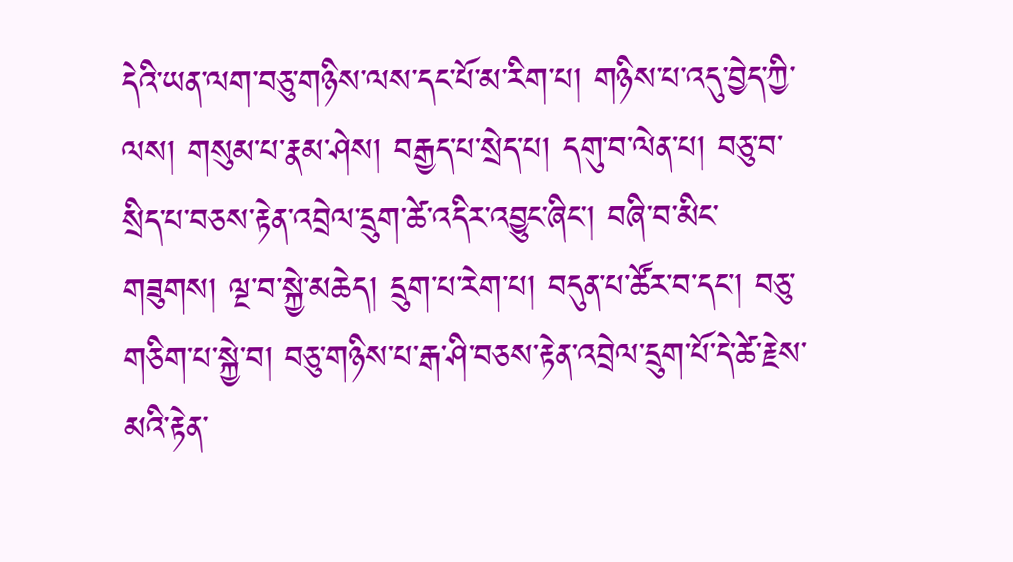དེའི་ཡན་ལག་བཅུ་གཉིས་ལས་དང་པོ་མ་རིག་པ། གཉིས་པ་འདུ་བྱེད་ཀྱི་ལས། གསུམ་པ་རྣམ་ཤེས། བརྒྱད་པ་སྲེད་པ། དགུ་བ་ལེན་པ། བཅུ་བ་སྲིད་པ་བཅས་རྟེན་འབྲེལ་དྲུག་ཚེ་འདིར་འབྱུང་ཞིང་། བཞི་བ་མིང་གཟུགས། ལྔ་བ་སྐྱེ་མཆེད། དྲུག་པ་རེག་པ། བདུན་པ་ཚོར་བ་དང་། བཅུ་གཅིག་པ་སྐྱེ་བ། བཅུ་གཉིས་པ་རྒ་ཤི་བཅས་རྟེན་འབྲེལ་དྲུག་པོ་དེ་ཚེ་རྗེས་མའི་རྟེན་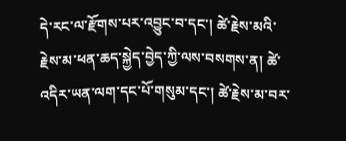དེ་རང་ལ་རྫོགས་པར་འབྱུང་བ་དང་། ཚེ་རྗེས་མའི་རྗེས་མ་ཕན་ཆད་སྐྱེད་བྱེད་ཀྱི་ལས་བསགས་ན། ཚེ་འདིར་ཡན་ལག་དང་པོ་གསུམ་དང་། ཚེ་རྗེས་མ་བར་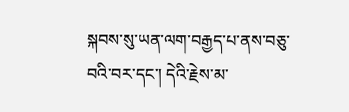སྐབས་སུ་ཡན་ལག་བརྒྱད་པ་ནས་བཅུ་བའི་བར་དང་། དེའི་རྗེས་མ་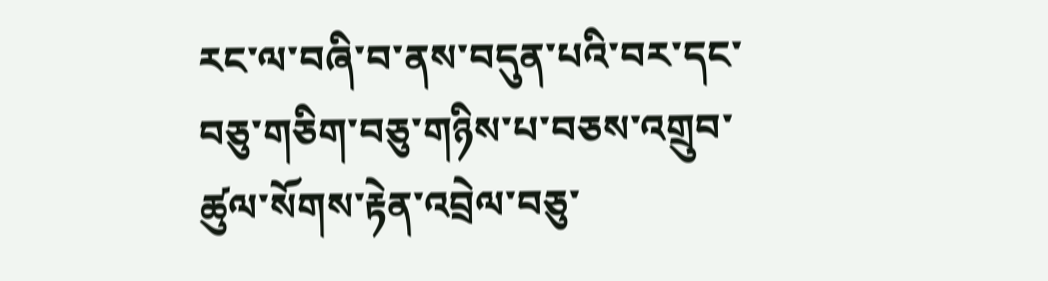རང་ལ་བཞི་བ་ནས་བདུན་པའི་བར་དང་བཅུ་གཅིག་བཅུ་གཉིས་པ་བཅས་འགྲུབ་ཚུལ་སོགས་རྟེན་འབྲེལ་བཅུ་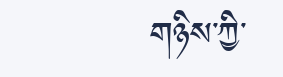གཉིས་ཀྱི་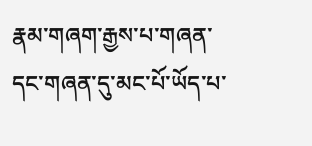རྣམ་གཞག་རྒྱས་པ་གཞན་དང་གཞན་དུ་མང་པོ་ཡོད་པ་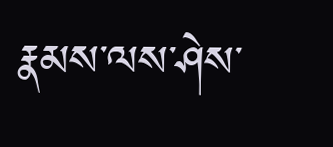རྣམས་ལས་ཤེས་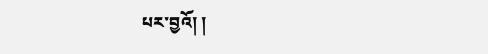པར་བྱའོ། །